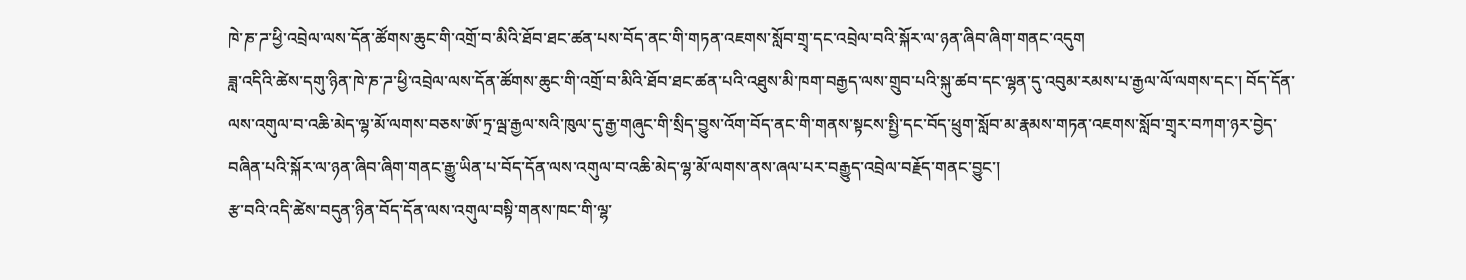ཁེ་ཎ་ཌ་ཕྱི་འབྲེལ་ལས་དོན་ཚོགས་ཆུང་གི་འགྲོ་བ་མིའི་ཐོབ་ཐང་ཚན་པས་བོད་ནང་གི་གཏན་འཇགས་སློབ་གྲྭ་དང་འབྲེལ་བའི་སྐོར་ལ་ཉན་ཞིབ་ཞིག་གནང་འདུག
ཟླ་འདིའི་ཚེས་དགུ་ཉིན་ཁེ་ཎ་ཌ་ཕྱི་འབྲེལ་ལས་དོན་ཚོགས་ཆུང་གི་འགྲོ་བ་མིའི་ཐོབ་ཐང་ཚན་པའི་འཐུས་མི་ཁག་བརྒྱད་ལས་གྲུབ་པའི་སྐུ་ཚབ་དང་ལྷན་དུ་འབུམ་རམས་པ་རྒྱལ་ལོ་ལགས་དང་། བོད་དོན་ལས་འགུལ་བ་འཆི་མེད་ལྷ་མོ་ལགས་བཅས་ཨོ་ཏྲ་ལྦ་རྒྱལ་སའི་ཁུལ་དུ་རྒྱ་གཞུང་གི་སྲིད་བྱུས་འོག་བོད་ནང་གི་གནས་སྟངས་སྤྱི་དང་བོད་ཕྲུག་སློབ་མ་རྣམས་གཏན་འཇགས་སློབ་གྲྭར་བཀག་ཉར་བྱེད་བཞིན་པའི་སྐོར་ལ་ཉན་ཞིབ་ཞིག་གནང་རྒྱུ་ཡིན་པ་བོད་དོན་ལས་འགུལ་བ་འཆི་མེད་ལྷ་མོ་ལགས་ནས་ཞལ་པར་བརྒྱུད་འབྲེལ་བརྗོད་གནང་བྱུང་།
རྩ་བའི་འདི་ཚེས་བདུན་ཉིན་བོད་དོན་ལས་འགུལ་བསྟི་གནས་ཁང་གི་ལྷ་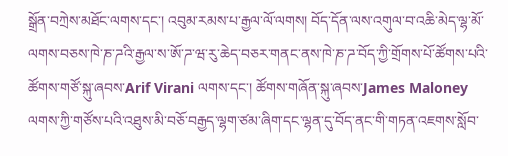སྒྲོན་བཀྲེས་མཐོང་ལགས་དང་། འབུམ་རམས་པ་རྒྱལ་ལོ་ལགས། བོད་དོན་ལས་འགུལ་བ་འཆི་མེད་ལྷ་མོ་ལགས་བཅས་ཁེ་ཎ་ཌའི་རྒྱལ་ས་ཨོ་ཌ་ཝ་རུ་ཆེད་བཅར་གནང་ནས་ཁེ་ཎ་ཌ་བོད་ཀྱི་གྲོགས་པོ་ཚོགས་པའི་ཚོགས་གཙོ་སྐུ་ཞབས་Arif Virani ལགས་དང་། ཚོགས་གཞོན་སྐུ་ཞབས་James Maloney ལགས་ཀྱི་གཙོས་པའི་འཐུས་མི་བཅོ་བརྒྱད་ལྷག་ཙམ་ཞིག་དང་ལྷན་དུ་བོད་ནང་གི་གཏན་འཇགས་སློབ་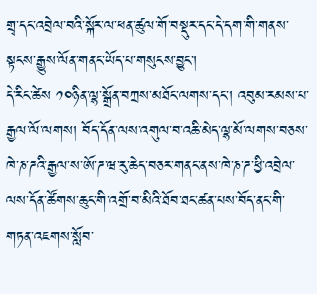གྲྭ་དང་འབྲེལ་བའི་སྐོར་ལ་ཕན་ཚུལ་གོ་བསྡུར་དང་དེ་དག་གི་གནས་སྟངས་རྒྱུས་ལོན་གནང་ཡོད་པ་གསུངས་བྱུང་།
དེ་རིང་ཚེས ༡༠ཉིན་ལྷ་སྒྲོན་བཀྲས་མཐོང་ལགས་དང་། འབུམ་རམས་པ་རྒྱལ་ལོ་ལགས། བོད་དོན་ལས་འགུལ་བ་འཆི་མེད་ལྷ་མོ་ལགས་བཅས་ཁེ་ཎ་ཌའི་རྒྱལ་ས་ཨོ་ཌ་ཝ་རུ་ཆེད་བཅར་གནང་ནས་ཁེ་ཎ་ཌ་ཕྱི་འབྲེལ་ལས་དོན་ཚོགས་ཆུང་གི་འགྲོ་བ་མིའི་ཐོབ་ཐང་ཚན་པས་བོད་ནང་གི་གཏན་འཇགས་སློབ་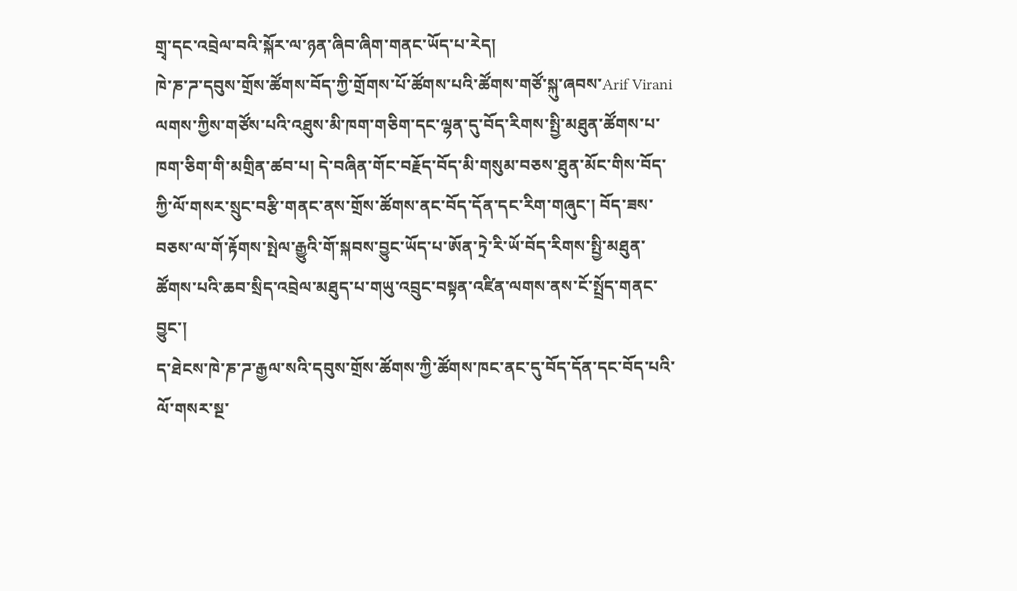གྲྭ་དང་འབྲེལ་བའི་སྐོར་ལ་ཉན་ཞིབ་ཞིག་གནང་ཡོད་པ་རེད།
ཁེ་ཎ་ཌ་དབུས་གྲོས་ཚོགས་བོད་ཀྱི་གྲོགས་པོ་ཚོགས་པའི་ཚོགས་གཙོ་སྐུ་ཞབས་Arif Virani ལགས་ཀྱིས་གཙོས་པའི་འཐུས་མི་ཁག་གཅིག་དང་ལྷན་དུ་བོད་རིགས་སྤྱི་མཐུན་ཚོགས་པ་ཁག་ཅིག་གི་མགྲིན་ཚབ་པ། དེ་བཞིན་གོང་བརྗོད་བོད་མི་གསུམ་བཅས་ཐུན་མོང་གིས་བོད་ཀྱི་ལོ་གསར་སྲུང་བརྩི་གནང་ནས་གྲོས་ཚོགས་ནང་བོད་དོན་དང་རིག་གཞུང་། བོད་ཟས་བཅས་ལ་གོ་རྟོགས་སྤེལ་རྒྱུའི་གོ་སྐབས་བྱུང་ཡོད་པ་ཨོན་ཏྲེ་རི་ཡོ་བོད་རིགས་སྤྱི་མཐུན་ཚོགས་པའི་ཆབ་སྲིད་འབྲེལ་མཐུད་པ་གཡུ་འབྲུང་བསྟན་འཛིན་ལགས་ནས་ངོ་སྤྲོད་གནང་བྱུང་།
ད་ཐེངས་ཁེ་ཎ་ཌ་རྒྱལ་སའི་དབུས་གྲོས་ཚོགས་ཀྱི་ཚོགས་ཁང་ནང་དུ་བོད་དོན་དང་བོད་པའི་ལོ་གསར་སྔ་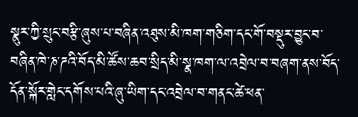སྣུར་ཀྱི་སྲུང་བརྩི་ཞུས་པ་བཞིན་འཐུས་མི་ཁག་གཅིག་དང་གོ་བསྡུར་བྱུང་བ་བཞིན་ཁེ་ཎ་ཌའི་བོད་མི་ཚོས་ཆབ་སྲིད་མི་སྣ་ཁག་ལ་འབྲེལ་བ་བཞག་ནས་བོད་དོན་སྐོར་གླེང་དགོས་པའི་ཞུ་ཡིག་དང་འབྲེལ་བ་གནང་ཚེ་ཕན་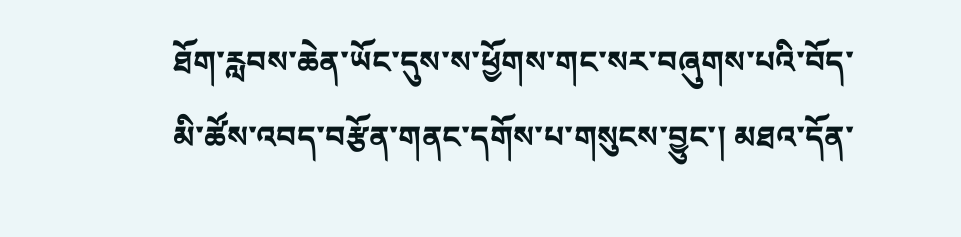ཐོག་རླབས་ཆེན་ཡོང་དུས་ས་ཕྱོགས་གང་སར་བཞུགས་པའི་བོད་མི་ཚོས་འབད་བརྩོན་གནང་དགོས་པ་གསུངས་བྱུང་། མཐའ་དོན་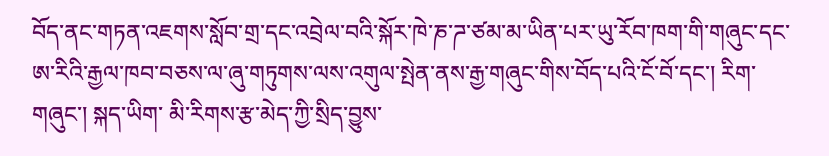བོད་ནང་གཏན་འཇགས་སློབ་གྲ་དང་འབྲེལ་བའི་སྐོར་ཁེ་ཎ་ཌ་ཙམ་མ་ཡིན་པར་ཡུ་རོབ་ཁག་གི་གཞུང་དང་ཨ་རིའི་རྒྱལ་ཁབ་བཅས་ལ་ཞུ་གཏུགས་ལས་འགུལ་སྤེན་ནས་རྒྱ་གཞུང་གིས་བོད་པའི་ངོ་བོ་དང་། རིག་གཞུང་། སྐད་ཡིག་ མི་རིགས་རྩ་མེད་ཀྱི་སྲིད་བྱུས་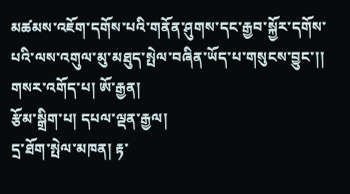མཚམས་འཇོག་དགོས་པའི་གནོན་ཤུགས་དང་རྒྱབ་སྐྱོར་དགོས་པའི་ལས་འགུལ་མུ་མཐུད་སྤེལ་བཞིན་ཡོད་པ་གསུངས་བྱུང་།།
གསར་འགོད་པ། ཨོ་རྒྱན།
རྩོམ་སྒྲིག་པ། དཔལ་ལྡན་རྒྱལ།
དྲ་ཐོག་སྤེལ་མཁན། རྟ་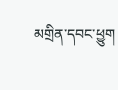མགྲིན་དབང་ཕྱུག